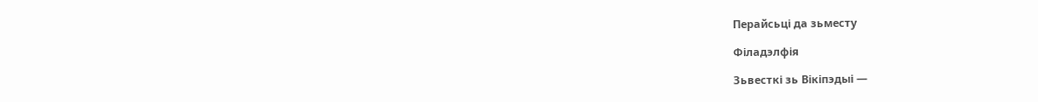Перайсьці да зьместу

Філадэлфія

Зьвесткі зь Вікіпэдыі —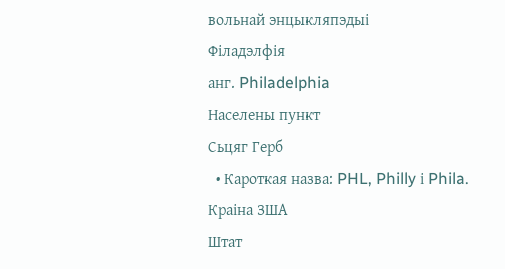вольнай энцыкляпэдыі
Філадэлфія
анг. Philadelphia
Населены пункт
Сьцяг Герб
  • Кароткая назва: PHL, Philly і Phila.
Краіна ЗША
Штат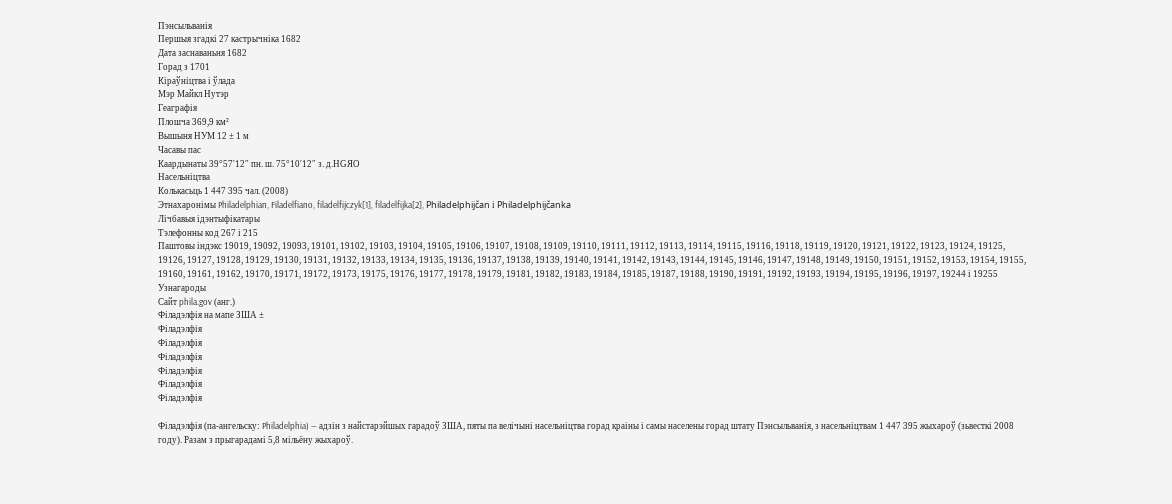Пэнсыльванія
Першыя згадкі 27 кастрычніка 1682
Дата заснаваньня 1682
Горад з 1701
Кіраўніцтва і ўлада
Мэр Майкл Нутэр
Геаграфія
Плошча 369,9 км²
Вышыня НУМ 12 ± 1 м
Часавы пас
Каардынаты 39°57′12″ пн. ш. 75°10′12″ з. д.HGЯO
Насельніцтва
Колькасьць 1 447 395 чал. (2008)
Этнахаронімы Philadelphian, Filadelfiano, filadelfijczyk[1], filadelfijka[2], Philadelphijčan і Philadelphijčanka
Лічбавыя ідэнтыфікатары
Тэлефонны код 267 і 215
Паштовы індэкс 19019, 19092, 19093, 19101, 19102, 19103, 19104, 19105, 19106, 19107, 19108, 19109, 19110, 19111, 19112, 19113, 19114, 19115, 19116, 19118, 19119, 19120, 19121, 19122, 19123, 19124, 19125, 19126, 19127, 19128, 19129, 19130, 19131, 19132, 19133, 19134, 19135, 19136, 19137, 19138, 19139, 19140, 19141, 19142, 19143, 19144, 19145, 19146, 19147, 19148, 19149, 19150, 19151, 19152, 19153, 19154, 19155, 19160, 19161, 19162, 19170, 19171, 19172, 19173, 19175, 19176, 19177, 19178, 19179, 19181, 19182, 19183, 19184, 19185, 19187, 19188, 19190, 19191, 19192, 19193, 19194, 19195, 19196, 19197, 19244 і 19255
Узнагароды
Сайт phila.gov (анг.)
Філадэлфія на мапе ЗША ±
Філадэлфія
Філадэлфія
Філадэлфія
Філадэлфія
Філадэлфія
Філадэлфія

Філадэлфія (па-ангельску: Philadelphia) — адзін з найстарэйшых гарадоў ЗША, пяты па велічыні насельніцтва горад краіны і самы населены горад штату Пэнсыльванія, з насельніцтвам 1 447 395 жыхароў (зьвесткі 2008 году). Разам з прыгарадамі 5,8 мільёну жыхароў.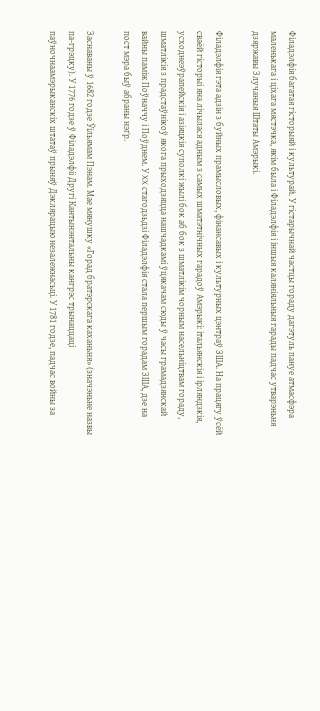Філадэлфія багатая гісторыяй і культурай. У гістарычнай частцы гораду дагэтуль пануе атмасфэра маленькага і ціхага мястэчка, якім была і Філадэлфія і іншыя каляніяльныя гарады падчас утварэньня дзяржавы Злучаныя Штаты Амэрыкі.

Філадэлфія гэта адзін з буйных прамысловых, фінансавых і культурных цэнтраў ЗША. На працягу ўсёй сваёй гісторыі яна лічылася адным з самых шматэтнічных гарадоў Амэрыкі: італьянскія і ірляндзкія, усходнеэўрапейскія і азіяцкія суполкі жылі бок аб бок з шматлікім чорным насельніцтвам гораду, шматлікія з прадстаўнікоў якога прыходзяцца нашчадкамі ўцякачам сюды ў часы грамадзянскай вайны паміж Поўначчу і Поўднем. У XX стагодзьдзі Філадэлфія стала першым горадам ЗША, дзе на пост мэра быў абраны нэґр.

Заснаваны ў 1682 годзе Ўільямам Пэнам. Мае мянушку «Горад братэрскага каханьня» (значэньне назвы па-грэцку). У 1776 годзе ў Філадэлфіі Другі Кантынэнтальны кангрэс трынаццаці паўночнаамэрыканскіх штатаў прыняў Дэклярацыю незалежнасьці. У 1781 годзе, падчас войны за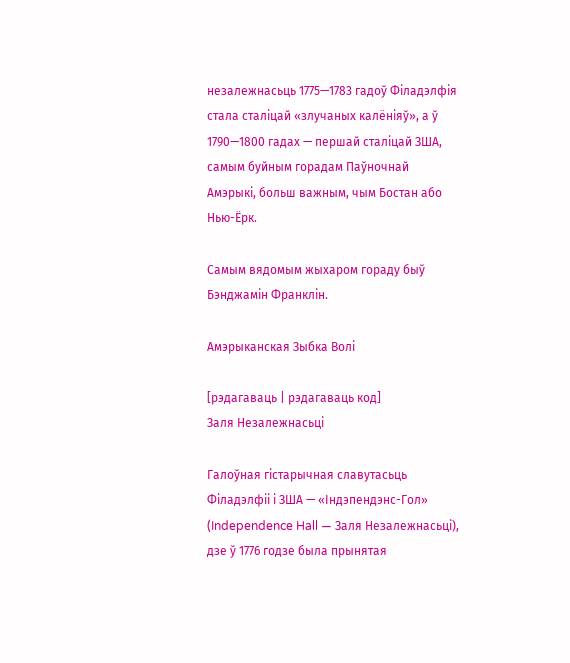незалежнасьць 1775—1783 гадоў Філадэлфія стала сталіцай «злучаных калёніяў», а ў 1790—1800 гадах — першай сталіцай ЗША, самым буйным горадам Паўночнай Амэрыкі, больш важным, чым Бостан або Нью-Ёрк.

Самым вядомым жыхаром гораду быў Бэнджамін Франклін.

Амэрыканская Зыбка Волі

[рэдагаваць | рэдагаваць код]
Заля Незалежнасьці

Галоўная гістарычная славутасьць Філадэлфіі і ЗША — «Індэпендэнс-Гол» (Independence Hall — Заля Незалежнасьці), дзе ў 1776 годзе была прынятая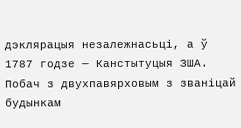дэклярацыя незалежнасьці, а ў 1787 годзе — Канстытуцыя ЗША. Побач з двухпавярховым з званіцай будынкам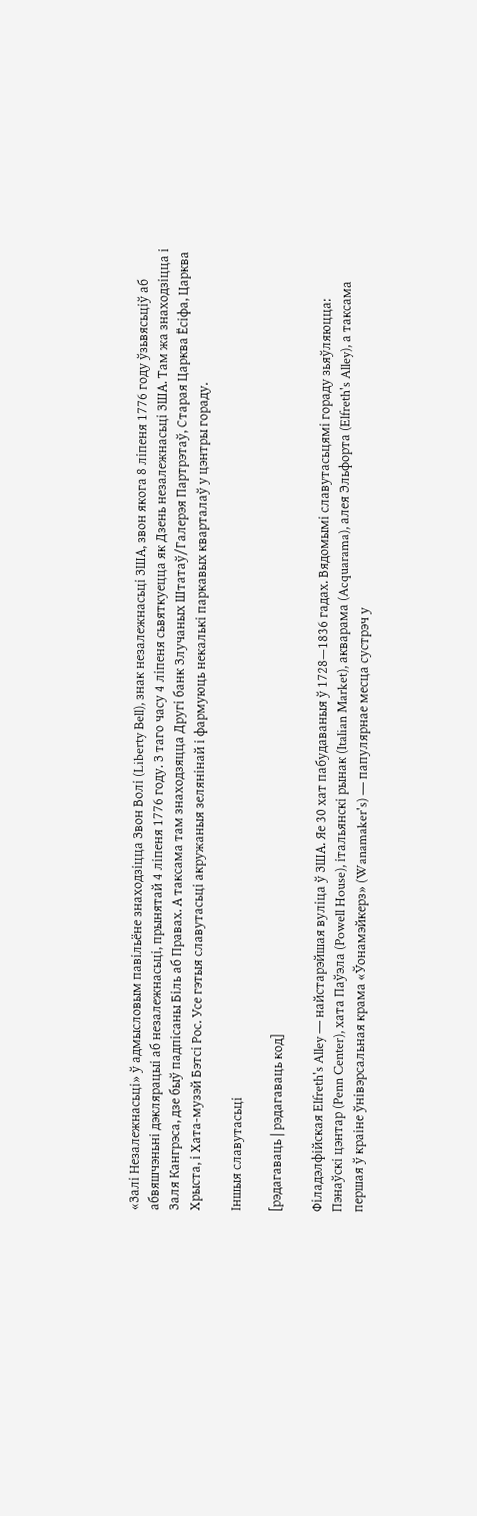«Залі Незалежнасьці» ў адмысловым павільёне знаходзіцца Звон Волі (Liberty Bell), знак незалежнасьці ЗША, звон якога 8 ліпеня 1776 году ўзьвясьціў аб абвяшчэньні дэклярацыі аб незалежнасьці, прынятай 4 ліпеня 1776 году. З таго часу 4 ліпеня сьвяткуецца як Дзень незалежнасьці ЗША. Там жа знаходзіцца і Заля Кангрэса, дзе быў падпісаны Біль аб Правах. А таксама там знаходзяцца Другі банк Злучаных Штатаў/Галерэя Партрэтаў, Старая Царква Ёсіфа, Царква Хрыста, і Хата-музэй Бэтсі Рос. Усе гэтыя славутасьці акружаныя зелянінай і фармуюць некалькі паркавых кварталаў у цэнтры гораду.

Іншыя славутасьці

[рэдагаваць | рэдагаваць код]

Філадэлфійская Elfreth's Alley — найстарэйшая вуліца ў ЗША. Яе 30 хат пабудаваныя ў 1728—1836 гадах. Вядомымі славутасьцямі гораду зьяўляюцца: Пэнаўскі цэнтар (Penn Center), хата Паўэла (Powell House), італьянскі рынак (Italian Market), акварама (Acquarama), алея Эльфорта (Elfreth's Alley), а таксама першая ў краіне ўнівэрсальная крама «Ўонамэйкерз» (Wanamaker's) — папулярнае месца сустрэч у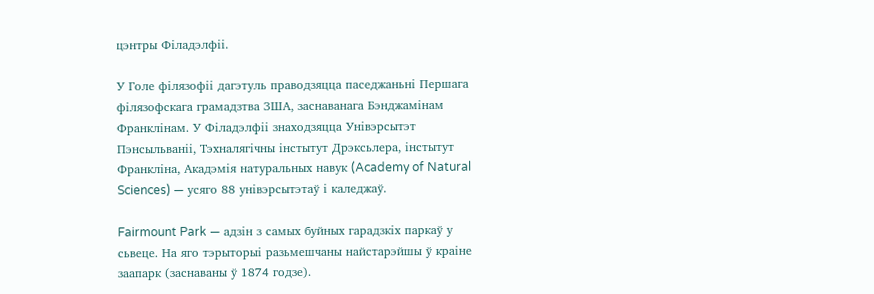цэнтры Філадэлфіі.

У Голе філязофіі дагэтуль праводзяцца паседжаньні Першага філязофскага грамадзтва ЗША, заснаванага Бэнджамінам Франклінам. У Філадэлфіі знаходзяцца Унівэрсытэт Пэнсыльваніі, Тэхналягічны інстытут Дрэксьлера, інстытут Франкліна, Акадэмія натуральных навук (Academy of Natural Sciences) — усяго 88 унівэрсытэтаў і каледжаў.

Fairmount Park — адзін з самых буйных гарадзкіх паркаў у сьвеце. На яго тэрыторыі разьмешчаны найстарэйшы ў краіне заапарк (заснаваны ў 1874 годзе).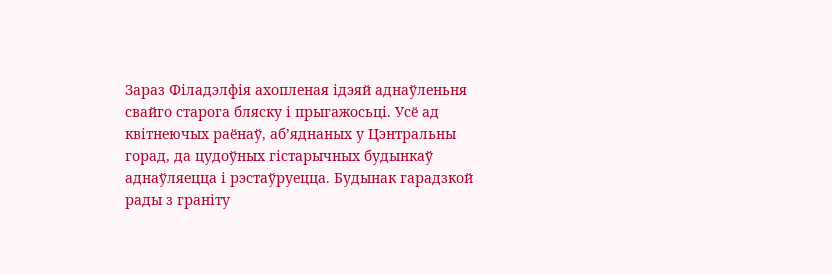Зараз Філадэлфія ахопленая ідэяй аднаўленьня свайго старога бляску і прыгажосьці. Усё ад квітнеючых раёнаў, аб’яднаных у Цэнтральны горад, да цудоўных гістарычных будынкаў аднаўляецца і рэстаўруецца. Будынак гарадзкой рады з граніту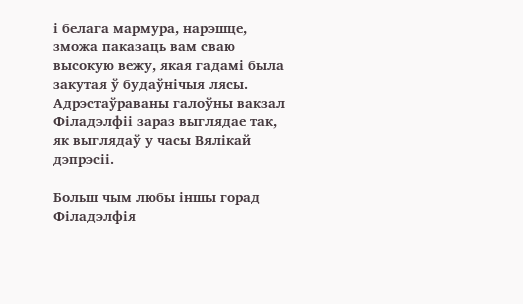і белага мармура, нарэшце, зможа паказаць вам сваю высокую вежу, якая гадамі была закутая ў будаўнічыя лясы. Адрэстаўраваны галоўны вакзал Філадэлфіі зараз выглядае так, як выглядаў у часы Вялікай дэпрэсіі.

Больш чым любы іншы горад Філадэлфія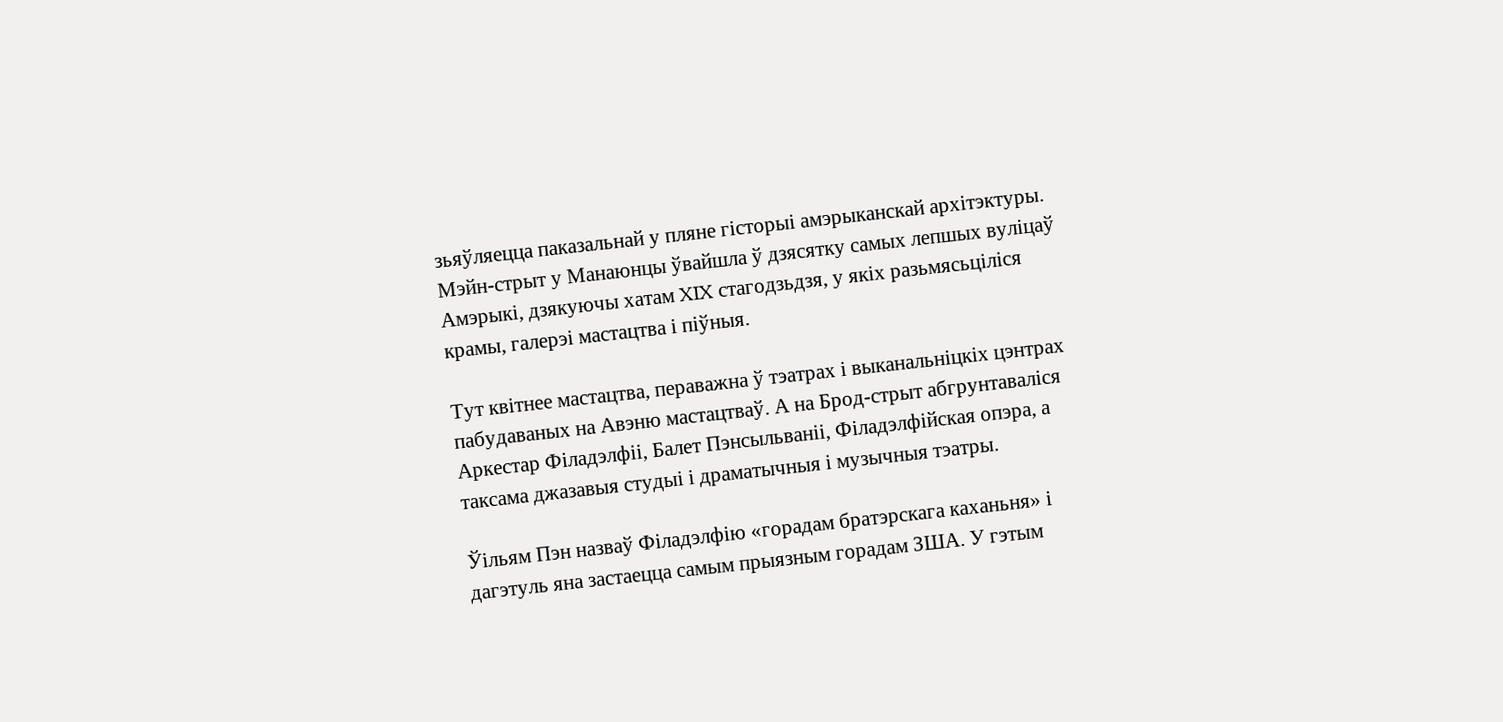зьяўляецца паказальнай у пляне гісторыі амэрыканскай архітэктуры. Мэйн-стрыт у Манаюнцы ўвайшла ў дзясятку самых лепшых вуліцаў Амэрыкі, дзякуючы хатам XIX стагодзьдзя, у якіх разьмясьціліся крамы, галерэі мастацтва і піўныя.

Тут квітнее мастацтва, пераважна ў тэатрах і выканальніцкіх цэнтрах пабудаваных на Авэню мастацтваў. А на Брод-стрыт абгрунтаваліся Аркестар Філадэлфіі, Балет Пэнсыльваніі, Філадэлфійская опэра, а таксама джазавыя студыі і драматычныя і музычныя тэатры.

Ўільям Пэн назваў Філадэлфію «горадам братэрскага каханьня» і дагэтуль яна застаецца самым прыязным горадам ЗША. У гэтым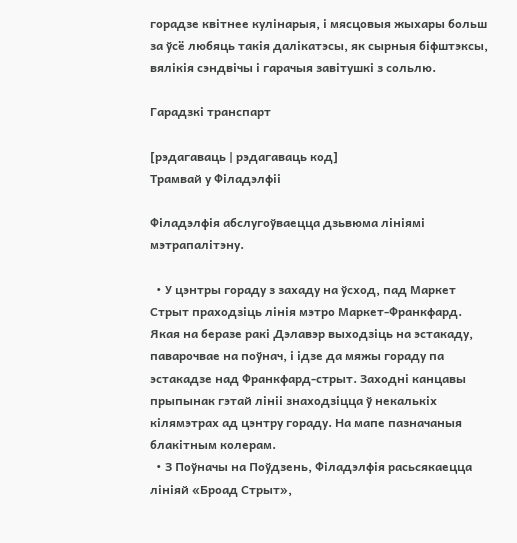горадзе квітнее кулінарыя, і мясцовыя жыхары больш за ўсё любяць такія далікатэсы, як сырныя біфштэксы, вялікія сэндвічы і гарачыя завітушкі з сольлю.

Гарадзкі транспарт

[рэдагаваць | рэдагаваць код]
Трамвай у Філадэлфіі

Філадэлфія абслугоўваецца дзьвюма лініямі мэтрапалітэну.

  • У цэнтры гораду з захаду на ўсход, пад Маркет Стрыт праходзіць лінія мэтро Маркет-Франкфард. Якая на беразе ракі Дэлавэр выходзіць на эстакаду, паварочвае на поўнач, і ідзе да мяжы гораду па эстакадзе над Франкфард-стрыт. Заходні канцавы прыпынак гэтай лініі знаходзіцца ў некалькіх кілямэтрах ад цэнтру гораду. На мапе пазначаныя блакітным колерам.
  • З Поўначы на Поўдзень, Філадэлфія расьсякаецца лініяй «Броад Стрыт»,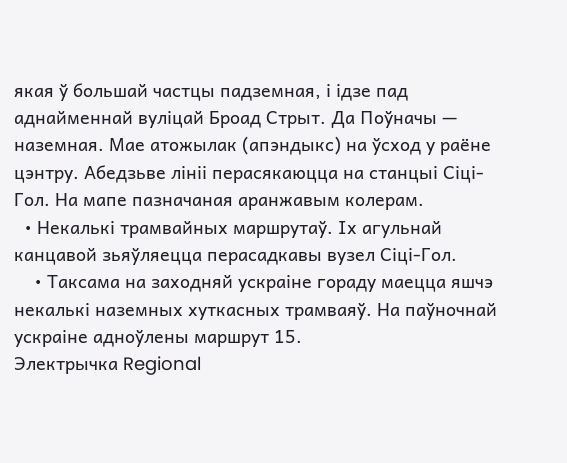якая ў большай частцы падземная, і ідзе пад аднайменнай вуліцай Броад Стрыт. Да Поўначы — наземная. Мае атожылак (апэндыкс) на ўсход у раёне цэнтру. Абедзьве лініі перасякаюцца на станцыі Сіці-Гол. На мапе пазначаная аранжавым колерам.
  • Некалькі трамвайных маршрутаў. Іх агульнай канцавой зьяўляецца перасадкавы вузел Сіці-Гол.
    • Таксама на заходняй ускраіне гораду маецца яшчэ некалькі наземных хуткасных трамваяў. На паўночнай ускраіне адноўлены маршрут 15.
Электрычка Regional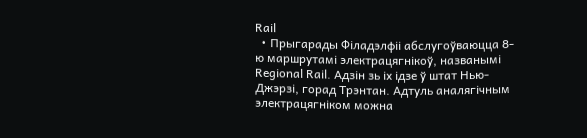Rail
  • Прыгарады Філадэлфіі абслугоўваюцца 8-ю маршрутамі электрацягнікоў, названымі Regional Rail. Адзін зь іх ідзе ў штат Нью-Джэрзі, горад Трэнтан. Адтуль аналягічным электрацягніком можна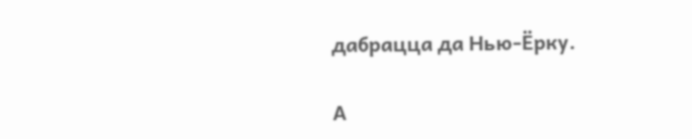дабрацца да Нью-Ёрку.

А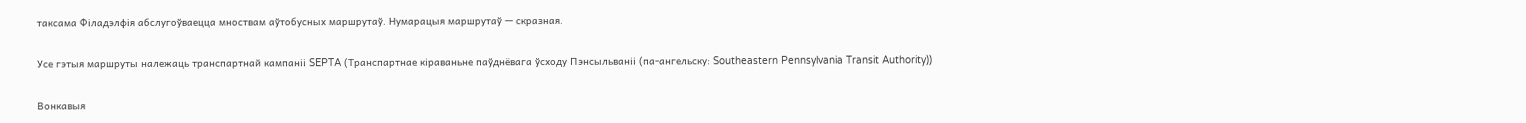таксама Філадэлфія абслугоўваецца мноствам аўтобусных маршрутаў. Нумарацыя маршрутаў — скразная.

Усе гэтыя маршруты належаць транспартнай кампаніі SEPTA (Транспартнае кіраваньне паўднёвага ўсходу Пэнсыльваніі (па-ангельску: Southeastern Pennsylvania Transit Authority))

Вонкавыя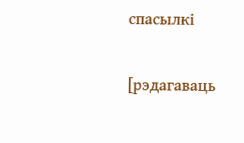спасылкі

[рэдагаваць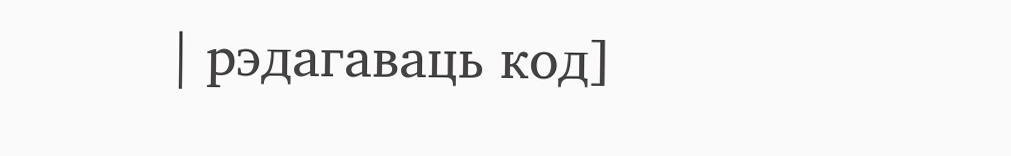| рэдагаваць код]